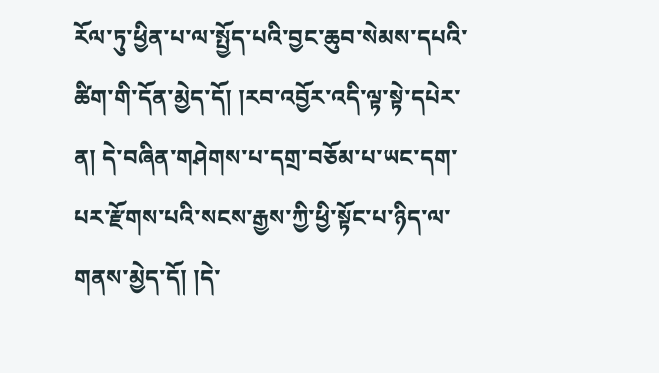རོལ་ཏུ་ཕྱིན་པ་ལ་སྤྱོད་པའི་བྱང་ཆུབ་སེམས་དཔའི་ཚིག་གི་དོན་མྱེད་དོ། །རབ་འབྱོར་འདི་ལྟ་སྟེ་དཔེར་ན། དེ་བཞིན་གཤེགས་པ་དགྲ་བཅོམ་པ་ཡང་དག་པར་རྫོགས་པའི་སངས་རྒྱས་ཀྱི་ཕྱི་སྟོང་པ་ཉིད་ལ་གནས་མྱེད་དོ། །དེ་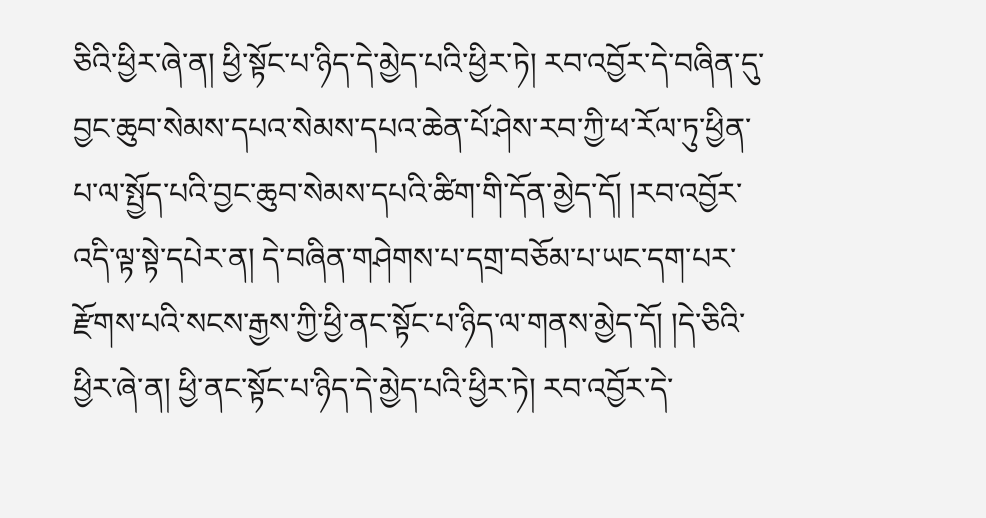ཅིའི་ཕྱིར་ཞེ་ན། ཕྱི་སྟོང་པ་ཉིད་དེ་མྱེད་པའི་ཕྱིར་ཏེ། རབ་འབྱོར་དེ་བཞིན་དུ་བྱང་ཆུབ་སེམས་དཔའ་སེམས་དཔའ་ཆེན་པོ་ཤེས་རབ་ཀྱི་ཕ་རོལ་ཏུ་ཕྱིན་པ་ལ་སྤྱོད་པའི་བྱང་ཆུབ་སེམས་དཔའི་ཚིག་གི་དོན་མྱེད་དོ། །རབ་འབྱོར་འདི་ལྟ་སྟེ་དཔེར་ན། དེ་བཞིན་གཤེགས་པ་དགྲ་བཅོམ་པ་ཡང་དག་པར་རྫོགས་པའི་སངས་རྒྱས་ཀྱི་ཕྱི་ནང་སྟོང་པ་ཉིད་ལ་གནས་མྱེད་དོ། །དེ་ཅིའི་ཕྱིར་ཞེ་ན། ཕྱི་ནང་སྟོང་པ་ཉིད་དེ་མྱེད་པའི་ཕྱིར་ཏེ། རབ་འབྱོར་དེ་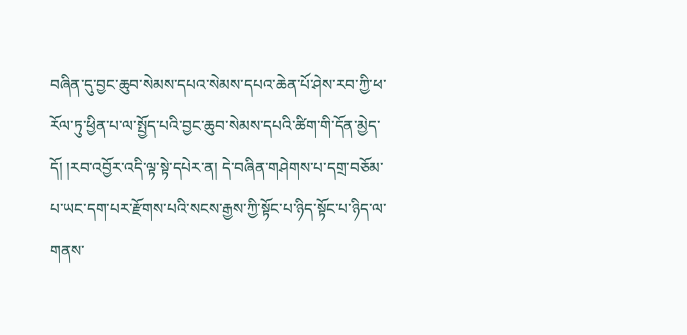བཞིན་དུ་བྱང་ཆུབ་སེམས་དཔའ་སེམས་དཔའ་ཆེན་པོ་ཤེས་རབ་ཀྱི་ཕ་རོལ་ཏུ་ཕྱིན་པ་ལ་སྤྱོད་པའི་བྱང་ཆུབ་སེམས་དཔའི་ཚིག་གི་དོན་མྱེད་དོ། །རབ་འབྱོར་འདི་ལྟ་སྟེ་དཔེར་ན། དེ་བཞིན་གཤེགས་པ་དགྲ་བཅོམ་པ་ཡང་དག་པར་རྫོགས་པའི་སངས་རྒྱས་ཀྱི་སྟོང་པ་ཉིད་སྟོང་པ་ཉིད་ལ་གནས་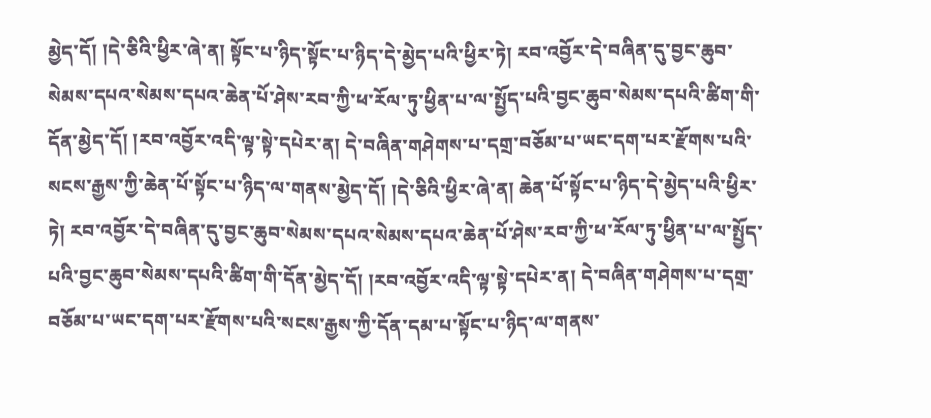མྱེད་དོ། །དེ་ཅིའི་ཕྱིར་ཞེ་ན། སྟོང་པ་ཉིད་སྟོང་པ་ཉིད་དེ་མྱེད་པའི་ཕྱིར་ཏེ། རབ་འབྱོར་དེ་བཞིན་དུ་བྱང་ཆུབ་སེམས་དཔའ་སེམས་དཔའ་ཆེན་པོ་ཤེས་རབ་ཀྱི་ཕ་རོལ་ཏུ་ཕྱིན་པ་ལ་སྤྱོད་པའི་བྱང་ཆུབ་སེམས་དཔའི་ཚིག་གི་དོན་མྱེད་དོ། །རབ་འབྱོར་འདི་ལྟ་སྟེ་དཔེར་ན། དེ་བཞིན་གཤེགས་པ་དགྲ་བཅོམ་པ་ཡང་དག་པར་རྫོགས་པའི་སངས་རྒྱས་ཀྱི་ཆེན་པོ་སྟོང་པ་ཉིད་ལ་གནས་མྱེད་དོ། །དེ་ཅིའི་ཕྱིར་ཞེ་ན། ཆེན་པོ་སྟོང་པ་ཉིད་དེ་མྱེད་པའི་ཕྱིར་ཏེ། རབ་འབྱོར་དེ་བཞིན་དུ་བྱང་ཆུབ་སེམས་དཔའ་སེམས་དཔའ་ཆེན་པོ་ཤེས་རབ་ཀྱི་ཕ་རོལ་ཏུ་ཕྱིན་པ་ལ་སྤྱོད་པའི་བྱང་ཆུབ་སེམས་དཔའི་ཚིག་གི་དོན་མྱེད་དོ། །རབ་འབྱོར་འདི་ལྟ་སྟེ་དཔེར་ན། དེ་བཞིན་གཤེགས་པ་དགྲ་བཅོམ་པ་ཡང་དག་པར་རྫོགས་པའི་སངས་རྒྱས་ཀྱི་དོན་དམ་པ་སྟོང་པ་ཉིད་ལ་གནས་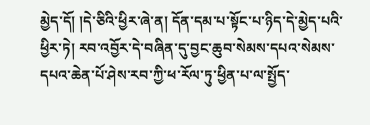མྱེད་དོ། །དེ་ཅིའི་ཕྱིར་ཞེ་ན། དོན་དམ་པ་སྟོང་པ་ཉིད་དེ་མྱེད་པའི་ཕྱིར་ཏེ། རབ་འབྱོར་དེ་བཞིན་དུ་བྱང་ཆུབ་སེམས་དཔའ་སེམས་དཔའ་ཆེན་པོ་ཤེས་རབ་ཀྱི་ཕ་རོལ་ཏུ་ཕྱིན་པ་ལ་སྤྱོད་